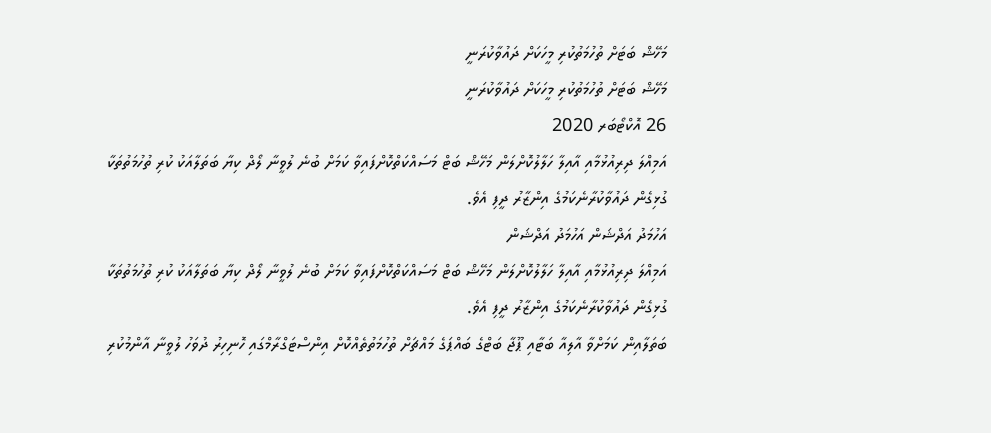މަހޭޝް ބަޓަށް ތުހުމަތުކުރި މީހަކަށް ދައުވާކުރަނީ
މަހޭޝް ބަޓަށް ތުހުމަތުކުރި މީހަކަށް ދައުވާކުރަނީ
26 އޮކްޓޯބަރ 2020
އަމިއްލަ ދިރިއުޅުމާއި އާއިލާ ހަލާލުކޮށްލަން މަހޭޝް ބަޓް މަސައްކަތްކޮށްފައިވާ ކަމަށް ބުނެ ލުވީނާ ލޯދް ކިޔާ ބަތަލާއަކު ކުރި ތުހުމަތުތަކާ ގުޅިގެން ދައުވާކުރާނެކަމުގެ އިންޒާރު ދީފި އެވެ.
އަހުމަދު އަދްޝަން އަހުމަދު އަދްޝަން
އަމިއްލަ ދިރިއުޅުމާއި އާއިލާ ހަލާލުކޮށްލަން މަހޭޝް ބަޓް މަސައްކަތްކޮށްފައިވާ ކަމަށް ބުނެ ލުވީނާ ލޯދް ކިޔާ ބަތަލާއަކު ކުރި ތުހުމަތުތަކާ ގުޅިގެން ދައުވާކުރާނެކަމުގެ އިންޒާރު ދީފި އެވެ.
ބަތަލާއިން ކަމަށްވާ އާލިއާ ބަޓާއި ޕޫޖާ ބަޓްގެ ބައްޕަގެ މައްޗަށް ތުހުމަތުތެއްކޮށް އިންސްޓަގްރާމްގައި ހޮނިހިރު ދުވަހު ލުވީނާ އާންމުކުރި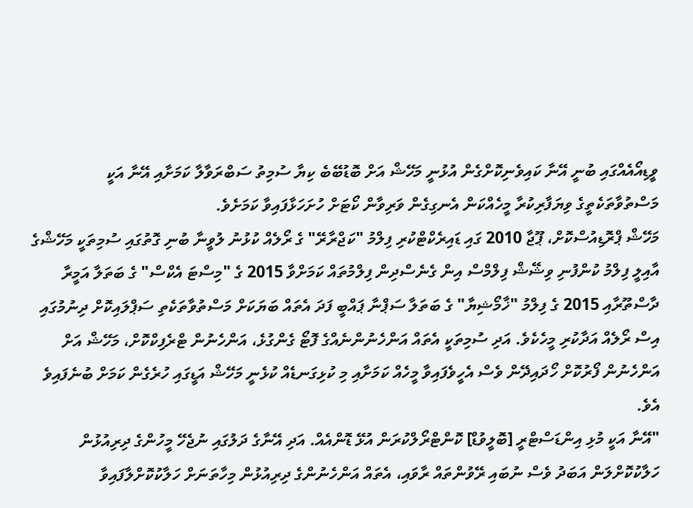ވީޑިއޯއެއްގައި ބުނީ އޭނާ ކައިވެނިކޮށްގެން އުޅުނީ މަހޭޝް އަށް ބޮޑުބޭބެ ކިޔާ ސުމިތު ސަބްރަވާލާ ކަމަށާއި އޭނާ އަކީ މަސްތުވާތަކެތީގެ ވިޔަފާރިކުރާ މީހެއްކަން އެނގިގެން ވަރިވާން ކޯޓަށް ހުށަހަޅާފައިވާ ކަމަށެވެ.
މަހޭޝް ޕްރޮޑިއުސްކޮށް، ޕޫޖާ 2010 ގައި ޑައިރެކްޓްކުރި ފިލްމު "ކަޖްރާރޭ" ގެ ރޯލެއް ކުޅުނު ލުވީނާ ބުނި ގޮތުގައި ސުމިތަކީ މަހޭޝްގެ އާއިލީ ފިލްމު ކުންފުނި ވިޝޭޝް ފިލްމްސް އިން ގެނެސްދިން ފިލްމުތައް ކަމަށްވާ 2015 ގެ "މިސްޓަ އެކްސް" ގެ ބަތަލާ އަމީރާ ދާސްތޫރާއި 2015 ގެ ފިލްމު "ޚާމޯޝިޔާ" ގެ ބަތަލާ ސަޕްނާ ޕައްބީ ފަދަ އެތައް ބަޔަކަށް މަސްތުވާތަކެތި ސަޕްލައިކޮށް ދިނުމުގައި އިސް ރޯލެއް އަދާކުރި މީހެކެވެ. އަދި ސުމިތަކީ އެތައް އަންހެނުންނެއްގެ ފޮޓޯ ގެންގުޅެ، އަންހެނުން ޓްރެފިކްކޮށް، މަހޭޝް އަށް އަންހެނުން ފޯރުކޮށް ހޯދައިދޭން ވެސް އެހީވެފައިވާ މީހެއް ކަމަށާއި މި ކުޅިގަނޑެއް ކުޅެނީ މަހޭޝް އަޑީގައި ހުރެގެން ކަމަށް ބުނެފައިވެ އެވެ.
"އޭނާ އަކީ މުޅި އިންޑަސްޓްރީ [ބޮލީވުޑް] ކޮންޓްރޯލްކުރަން އުޅޭ ޑޮންއެއް. އަދި އޭނާގެ ދަލުގައި ނުޖެހޭ މީހުންގެ ދިރިއުޅުން ހަލާކުކޮށްލަން އަބަދު ވެސް ނުބައި ރޭވުންތައް ރާވައި، އެތައް އަންހެނުންގެ ދިރިއުޅުން މިހާތަނަށް ހަލާކުކޮށްލާފައިވާ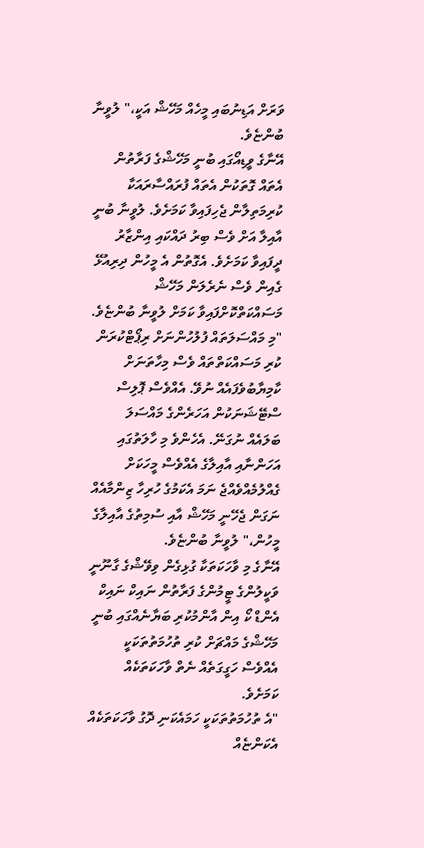ވަރަށް އަޑިނުބައި މީހެއް މަހޭޝް އަކީ،" ލުވީނާ ބުންޏެވެ.
އޭނާގެ ވީޑިއޯގައި ބުނީ މަހޭޝްގެ ފަރާތުން އެތައް ގޮތަކުން އެތައް ފުރައްސާރައަކާ ކުރިމަތިލާން ޖެހިފައިވާ ކަމަށެވެ. ލުވީނާ ބުނީ އާއިލާ އަށް ވެސް ބިރު ދައްކައި އިންޒާރު ދީފައިވާ ކަމަށެވެ. އެގޮތުން އެ މީހުން ދިރިއުޅޭ ގެއިން ވެސް ނެރެލަން މަހޭޝް މަސައްކަތްކޮށްފައިވާ ކަމަށް ލުވީނާ ބުންޏެވެ.
"މި މައްސަލަތައް ފުލުހުންނަށް ރިޕޯޓްކުރަން ކުރި މަސައްކަތްތައް ވެސް މިހާތަނަށް ކާމިޔާބުވެފައެއް ނުވޭ. އެއްވެސް ޕޮލިސް ސްޓޭޝަނަކުން އަހަރެންގެ މައްސަލަ ބަލައެއް ނުގަނޭ. އެހެންވެ މި ހާލަތުގައި އަހަންނާއި އާއިލާގެ އެއްވެސް މީހަކަށް ގެއްލުމެއްވެއްޖެ ނަމަ އެކަމުގެ ހުރިހާ ޒިންމާއެއް ނަގަން ޖެހޭނީ މަހޭޝް އާއި ސުމިތުގެ އާއިލާގެ މީހުން،" ލުވީނާ ބުންޏެވެ.
އޭނާގެ މި ވާހަކަތަކާ ގުޅިގެން ވިވޭޝްގެ ގާނޫނީ ވަކީލުންގެ ޓީމުންގެ ފަރާތުން ނައިކް ނައިކް އެންޑް ކޯ އިން އާންމުކުރި ބަޔާނެއްގައި ބުނީ މަހޭޝްގެ މައްޗަށް ކުރި ތުހުމަތުތަކަކީ އެއްވެސް ހަގީގަތެއް ނެތް ވާހަކަތަކެއް ކަމަށެވެ.
"އެ ތުހުމަތުތަކަކީ ހަމައެކަނި ދޮގު ވާހަކަތަކެއް އެކަންޏެއް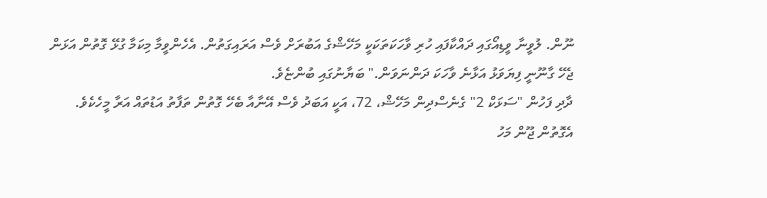ނޫން. ލުވީނާ ވީޑިއޯގައި ދައްކާފައި ހުރި ވާހަކަތަކަކީ މަހޭޝްގެ އަބުރަށް ވެސް އަރައިގަތުން. އެހެންވީމާ މިކަމާ ގުޅޭ ގޮތުން އަޅަން ޖެހޭ ގާނޫނީ ފިޔަވަޅު އަޅާނެ ވާހަކަ ދަންނަވަން." ބަޔާނުގައި ބުންޏެވެ.
ދާދި ފަހުން "ސަޅަކް 2" ގެނެސްދިން މަހޭޝް، 72، އަކީ އަބަދު ވެސް އޭނާއާ ބެހޭ ގޮތުން ތަފާތު އަޑުތައް އަރާ މީހެކެވެ. އެގޮތުން ޖޫން މަހު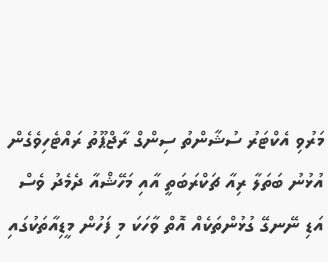މަރުވި އެކްޓަރު ސުޝާންތު ސިންގް ރާޖްޕޫތު ރައްޓެހިވެގެން އުޅުނު ބަތަލާ ރިއާ ޗަކްރަބަތީ އާއި މަހޭޝްއާ ދެމެދު ވެސް އަޑި ނޭނގޭ ގުޅުންތަކެއް އޮތް ވާހަކަ މި ފަހުން މީޑިއާތަކުގައި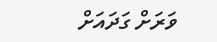ވަރަށް ގަދައަށް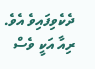ދެކެވިފައިވެ އެވެ. ރިއާ އަކީ ވެސް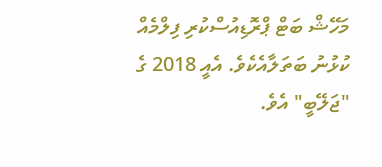މަހޭޝް ބަޓް ޕްރޮޑިއުސްކުރި ފިލްމެއް ކުޅުނު ބަތަލާއެކެވެ. އެއީ 2018 ގެ "ޖަލޭބީ" އެވެ.